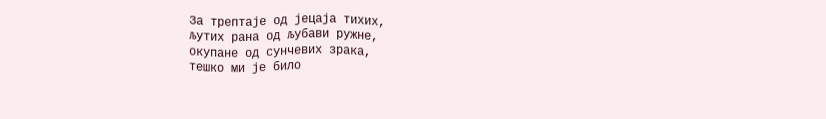За трептаје од јецаја тихих,
љутих рана од љубави ружне,
окупане од сунчевих зрака,
тешко ми је било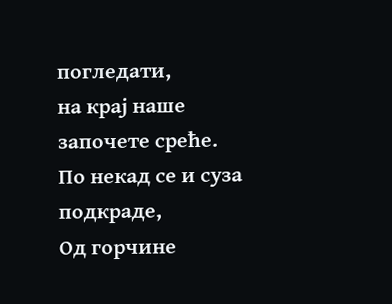погледати,
на крај наше започете среће.
По некад се и суза подкраде,
Од горчине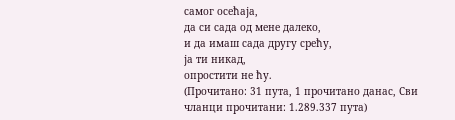самог осећаја,
да си сада од мене далеко,
и да имаш сада другу срећу,
ја ти никад,
опростити не ћу.
(Прочитано: 31 пута, 1 прочитано данас, Сви чланци прочитани: 1.289.337 пута)